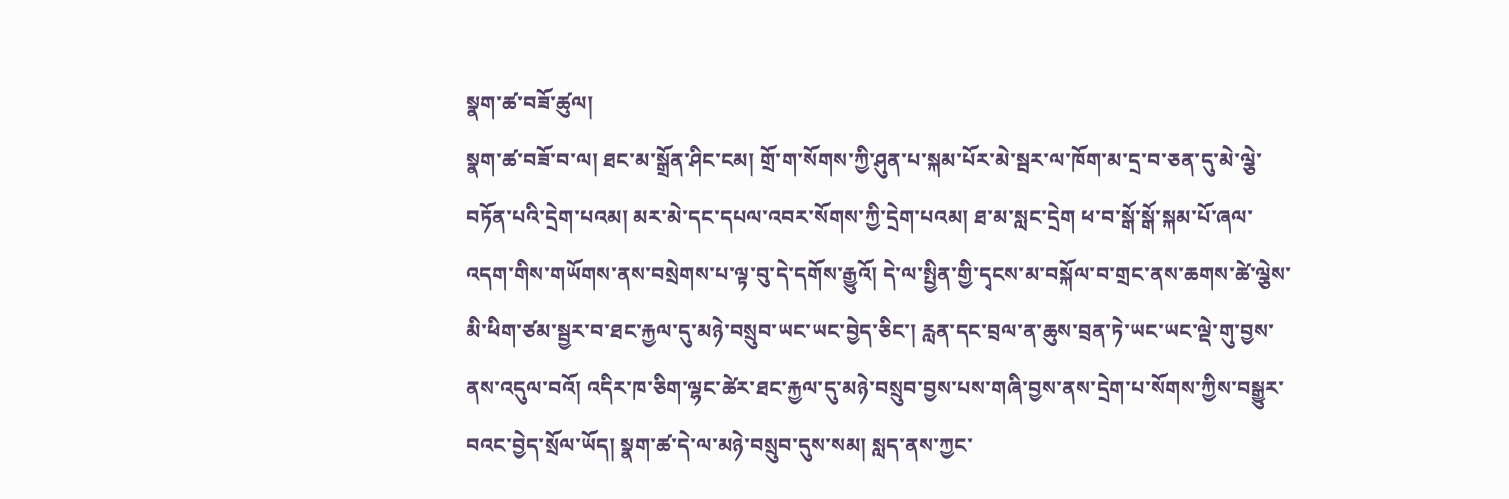སྣག་ཚ་བཟོ་ཚུལ།
སྣག་ཚ་བཟོ་བ་ལ། ཐང་མ་སྒྲོན་ཤིང་ངམ། གྲོ་ག་སོགས་ཀྱི་ཤུན་པ་སྐམ་པོར་མེ་སྦར་ལ་ཁོག་མ་དྲ་བ་ཅན་དུ་མེ་ལྕེ་བཏོན་པའི་དྲེག་པའམ། མར་མེ་དང་དཔལ་འབར་སོགས་ཀྱི་དྲེག་པའམ། ཐ་མ་སླང་དྲེག ཕ་བ་སྒོ་སྒོ་སྐམ་པོ་ཞལ་འདག་གིས་གཡོགས་ནས་བསྲེགས་པ་ལྟ་བུ་དེ་དགོས་རྒྱུའོ། དེ་ལ་སྤྱིན་གྱི་དྭངས་མ་བསྐོལ་བ་གྲང་ནས་ཆགས་ཚེ་ལྕེས་མི་ཕིག་ཙམ་སྦྱར་བ་ཐང་རྐྱལ་དུ་མཉེ་བསྲུབ་ཡང་ཡང་བྱེད་ཅིང་། རླན་དང་བྲལ་ན་ཆུས་བྲན་ཏེ་ཡང་ཡང་ལྡེ་གུ་བྱས་ནས་འདུལ་བའོ། འདིར་ཁ་ཅིག་ལྷང་ཚེར་ཐང་རྐྱལ་དུ་མཉེ་བསྲུབ་བྱས་པས་གཞི་བྱས་ནས་དྲེག་པ་སོགས་ཀྱིས་བསྒྱུར་བའང་བྱེད་སྲོལ་ཡོད། སྣག་ཚ་དེ་ལ་མཉེ་བསྲུབ་དུས་སམ། སླད་ནས་ཀྱང་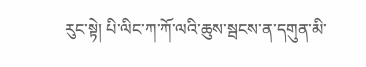རུང་སྟེ། པི་ལིང་ཀ་ཀོ་ལའི་ཆུས་སྦངས་ན་དགུན་མི་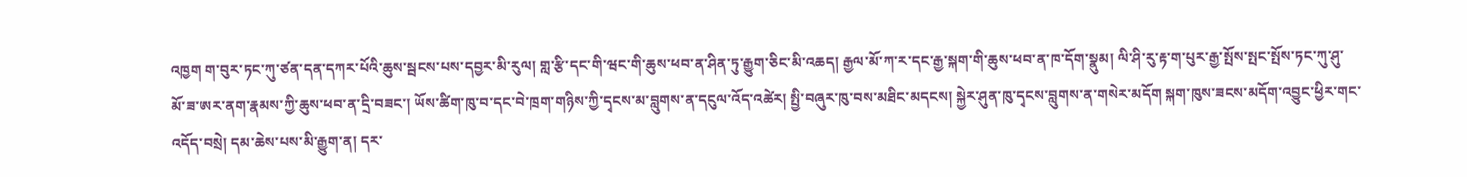འཁྱག ག་བུར་ཏང་ཀུ་ཙན་དན་དཀར་པོའི་ཆུས་སྦངས་པས་དབྱར་མི་རུལ། གླ་རྩི་དང་གི་ཝང་གི་ཆུས་ཕབ་ན་ཤིན་ཏུ་རྒྱུག་ཅིང་མི་འཆད། རྒྱལ་མོ་ཀ་ར་དང་རྒྱ་སྐག་གི་ཆུས་ཕབ་ན་ཁ་དོག་སྣུམ། ལི་ཤི་རུ་རྟ་ག་པུར་རྒྱ་སྤོས་སྤང་སྤོས་ཏང་ཀུ་ཤུ་མོ་ཟ་ཨར་ནག་རྣམས་ཀྱི་ཆུས་ཕབ་ན་དྲི་བཟང་། ཡོས་ཚིག་ཁུ་བ་དང་བེ་ཁྲག་གཉིས་ཀྱི་དྭངས་མ་བླུགས་ན་དངུལ་འོད་འཚེར། སྤྱི་བཞུར་ཁུ་བས་མཐིང་མདངས། སྐྱེར་ཤུན་ཁུ་དྭངས་བླུགས་ན་གསེར་མདོག སྐག་ཁུས་ཟངས་མདོག་འབྱུང་ཕྱིར་གང་འདོད་བསྲེ། དམ་ཆེས་པས་མི་རྒྱུག་ན། དར་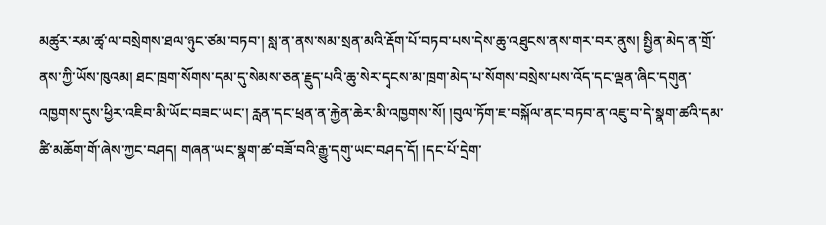མཚུར་རམ་ཚྭ་ལ་བསྲེགས་ཐལ་ཉུང་ཙམ་བཏབ་། སླ་ན་ནས་སམ་སྲན་མའི་རྡོག་པོ་བཏབ་པས་དེས་ཆུ་འཐུངས་ནས་གར་བར་ནུས། སྤྱིན་མེད་ན་གྲོ་ནས་ཀྱི་ཡོས་ཁུའམ། ཐང་ཁྲག་སོགས་དམ་དུ་སེམས་ཅན་རྗུད་པའི་ཆུ་སེར་དྭངས་མ་ཁྲག་མེད་པ་སོགས་བསྲེས་པས་འོད་དང་ལྡན་ཞིང་དགུན་འཁྱགས་དུས་ཕྱིར་འཇིབ་མི་ཡོང་བཟང་ཡང་། རླན་དང་ཕྲན་ན་རྐྱེན་ཆེར་མི་འཁྱགས་སོ། །བུལ་ཏོག་ཇ་བསྐོལ་ནང་བཏབ་ན་འཇུ་བ་དེ་སྣག་ཚའི་དམ་ཚི་མཆོག་གོ་ཞེས་ཀྱང་བཤད། གཞན་ཡང་སྣག་ཚ་བཟོ་བའི་རྒྱུ་དགུ་ཡང་བཤད་དོ། །དང་པོ་དྲེག་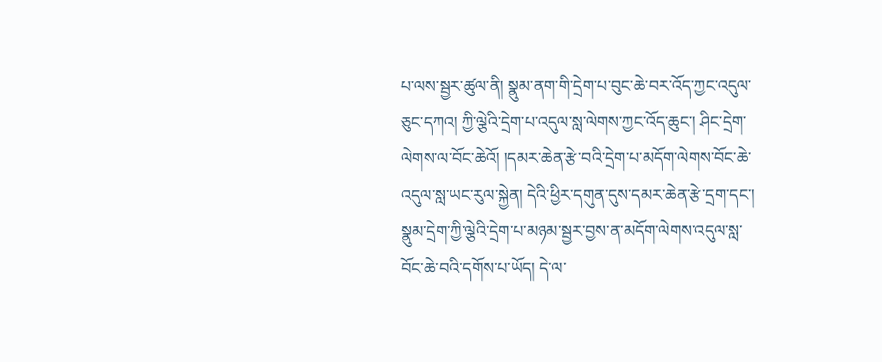པ་ལས་སྦྱར་ཚུལ་ནི། སྣུམ་ནག་གི་དྲེག་པ་བུང་ཆེ་བར་འོད་ཀྱང་འདུལ་ཅུང་དཀའ། ཀྱི་ལྕེའི་དྲེག་པ་འདུལ་སླ་ལེགས་ཀྱང་འོད་ཆུང་། ཤིང་དྲེག་ལེགས་ལ་བོང་ཆེའོ། །དམར་ཆེན་རྩེ་བའི་དྲེག་པ་མདོག་ལེགས་བོང་ཆེ་འདུལ་སླ་ཡང་རུལ་སྐྱེན། དེའི་ཕྱིར་དགུན་དུས་དམར་ཆེན་རྩེ་དྲག་དང་། སྣུམ་དྲེག་ཀྱི་ལྕེའི་དྲེག་པ་མཉམ་སྦྱར་བྱས་ན་མདོག་ལེགས་འདུལ་སླ་བོང་ཆེ་བའི་དགོས་པ་ཡོད། དེ་ལ་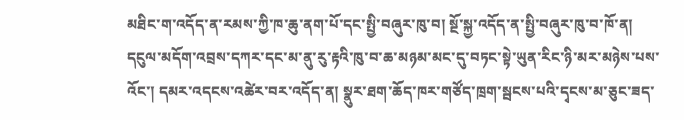མཐིང་ག་འདོད་ན་རམས་ཀྱི་ཁ་ཆུ་ནག་པོ་དང་སྤྱི་བཞུར་ཁུ་བ། སྔོ་སྐྱ་འདོད་ན་སྤྱི་བཞུར་ཁུ་བ་ཁོ་ན། དངུལ་མདོག་འབྲས་དཀར་དང་མ་ནུ་རུ་རྟའི་ཁུ་བ་ཆ་མཉམ་མང་དུ་བཏང་སྟེ་ཡུན་རིང་ཉི་མར་མཉེས་པས་འོང་། དམར་འདངས་འཚེར་བར་འདོད་ན། སྣུར་ཐག་ཆོད་ཁར་གཙོད་ཁྲག་སྦངས་པའི་དྭངས་མ་ཅུང་ཟད་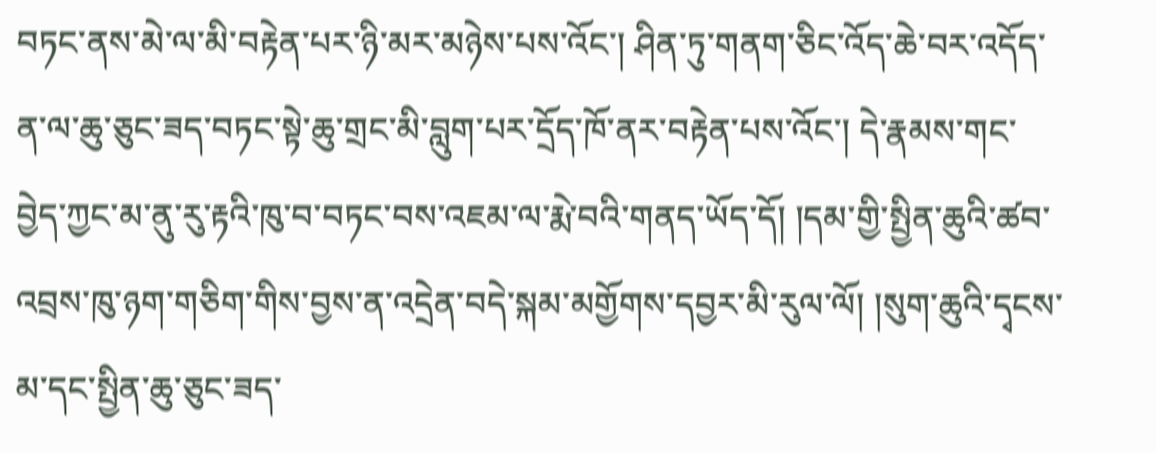བཏང་ནས་མེ་ལ་མི་བརྟེན་པར་ཉི་མར་མཉེས་པས་འོང་། ཤིན་ཏུ་གནག་ཅིང་འོད་ཆེ་བར་འདོད་ན་ལ་ཆུ་ཅུང་ཟད་བཏང་སྟེ་ཆུ་གྲང་མི་བླུག་པར་དྲོད་ཁོ་ནར་བརྟེན་པས་འོང་། དེ་རྣམས་གང་བྱེད་ཀྱང་མ་ནུ་རུ་རྟའི་ཁུ་བ་བཏང་བས་འཇམ་ལ་རྨེ་བའི་གནད་ཡོད་དོ། །དམ་གྱི་སྤྱིན་ཆུའི་ཚབ་འབྲས་ཁུ་ཉག་གཅིག་གིས་བྱས་ན་འདྲེན་བདེ་སྐམ་མགྱོགས་དབྱར་མི་རུལ་ལོ། །སུག་ཆུའི་དྭངས་མ་དང་སྤྱིན་ཆུ་ཅུང་ཟད་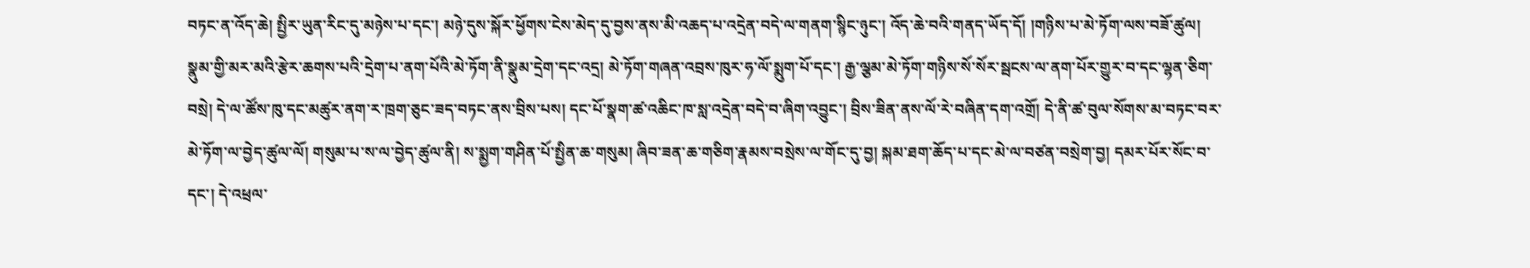བཏང་ན་འོད་ཆེ། སྤྱིར་ཡུན་རིང་དུ་མཉེས་པ་དང་། མཉེ་དུས་སྐོར་ཕྱོགས་ངེས་མེད་དུ་བྱས་ནས་མི་འཆད་པ་འདྲེན་བདེ་ལ་གནག་སྙིང་ཉུང་། འོད་ཆེ་བའི་གནད་ཡོད་དོ། །གཉིས་པ་མེ་ཏོག་ལས་བཟོ་ཚུལ། སྣུམ་གྱི་མར་མའི་རྩེར་ཆགས་པའི་དྲེག་པ་ནག་པོའི་མེ་ཏོག་ནི་སྣུམ་དྲེག་དང་འདྲ། མེ་ཏོག་གཞན་འབྲས་ཁུར་ཧ་ལོ་སྨུག་པོ་དང་། རྒྱ་ལྕམ་མེ་ཏོག་གཉིས་སོ་སོར་སྦངས་ལ་ནག་པོར་གྱུར་བ་དང་ལྷན་ཅིག་བསྲེ། དེ་ལ་ཚོས་ཁུ་དང་མཚུར་ནག་ར་ཁྲག་ཅུང་ཟད་བཏང་ནས་བྲིས་པས། དང་པོ་སྣག་ཚ་འཆིང་ཁ་སླ་འདྲེན་བདེ་བ་ཞིག་འབྱུང་། བྲིས་ཟིན་ནས་ལོ་རེ་བཞིན་དག་འགྲོ། དེ་ནི་ཚ་བུལ་སོགས་མ་བཏང་བར་མེ་ཏོག་ལ་བྱེད་ཚུལ་ལོ། གསུམ་པ་ས་ལ་བྱེད་ཚུལ་ནི། ས་སྨྱག་གཤིན་པོ་སྤྱིན་ཆ་གསུམ། ཞིབ་ཟན་ཆ་གཅིག་རྣམས་བསྲེས་ལ་གོང་དུ་བྱ། སྐམ་ཐག་ཆོད་པ་དང་མེ་ལ་བཙན་བསྲེག་བྱ། དམར་པོར་སོང་བ་དང་། དེ་འཕྲལ་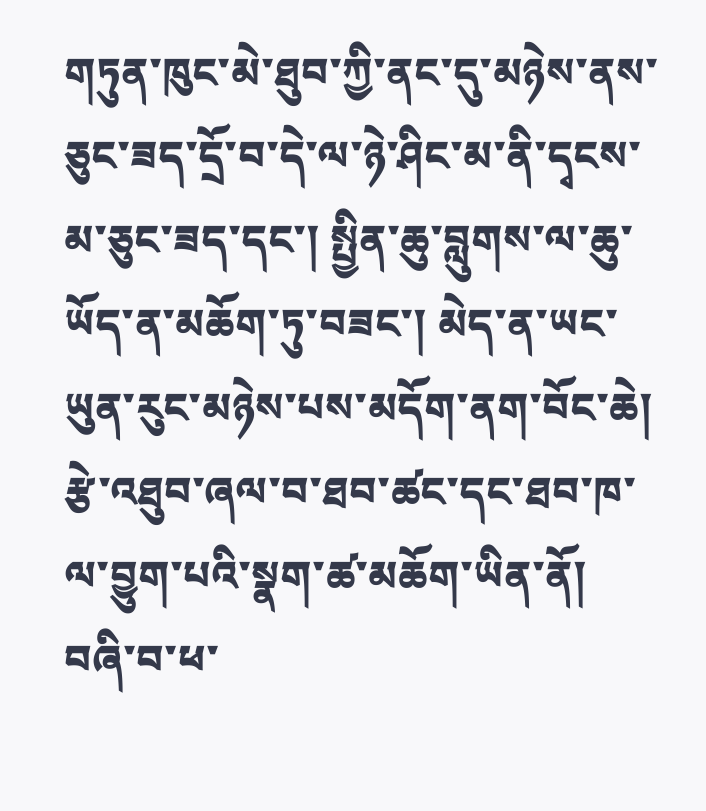གཏུན་ཁུང་མེ་ཐུབ་ཀྱི་ནང་དུ་མཉེས་ནས་ཅུང་ཟད་དྲོ་བ་དེ་ལ་ཉེ་ཤིང་མ་ནི་དྭངས་མ་ཅུང་ཟད་དང་། སྤྱིན་ཆུ་བླུགས་ལ་ཆུ་ཡོད་ན་མཆོག་ཏུ་བཟང་། མེད་ན་ཡང་ཡུན་རུང་མཉེས་པས་མདོག་ནག་བོང་ཆེ། རྩེ་འཐུབ་ཞལ་བ་ཐབ་ཚང་དང་ཐབ་ཁ་ལ་བྱུག་པའི་སྣག་ཚ་མཆོག་ཡིན་ནོ། བཞི་བ་ཕ་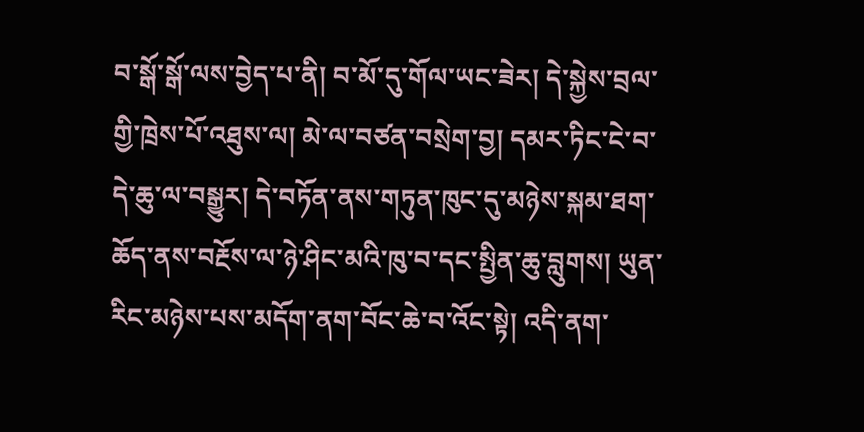བ་སྒོ་སྒོ་ལས་བྱེད་པ་ནི། བ་མོ་དུ་གོལ་ཡང་ཟེར། དེ་སྐྱེས་བྲལ་གྱི་ཁྲེས་པོ་འཐུས་ལ། མེ་ལ་བཙན་བསྲེག་བྱ། དམར་ཏིང་ངེ་བ་དེ་ཆུ་ལ་བསྒྱུར། དེ་བཏོན་ནས་གཏུན་ཁུང་དུ་མཉེས་སྐམ་ཐག་ཆོད་ནས་བརྔོས་ལ་ཉེ་ཤིང་མའི་ཁུ་བ་དང་སྤྱིན་ཆུ་བླུགས། ཡུན་རིང་མཉེས་པས་མདོག་ནག་བོང་ཆེ་བ་འོང་སྟེ། འདི་ནག་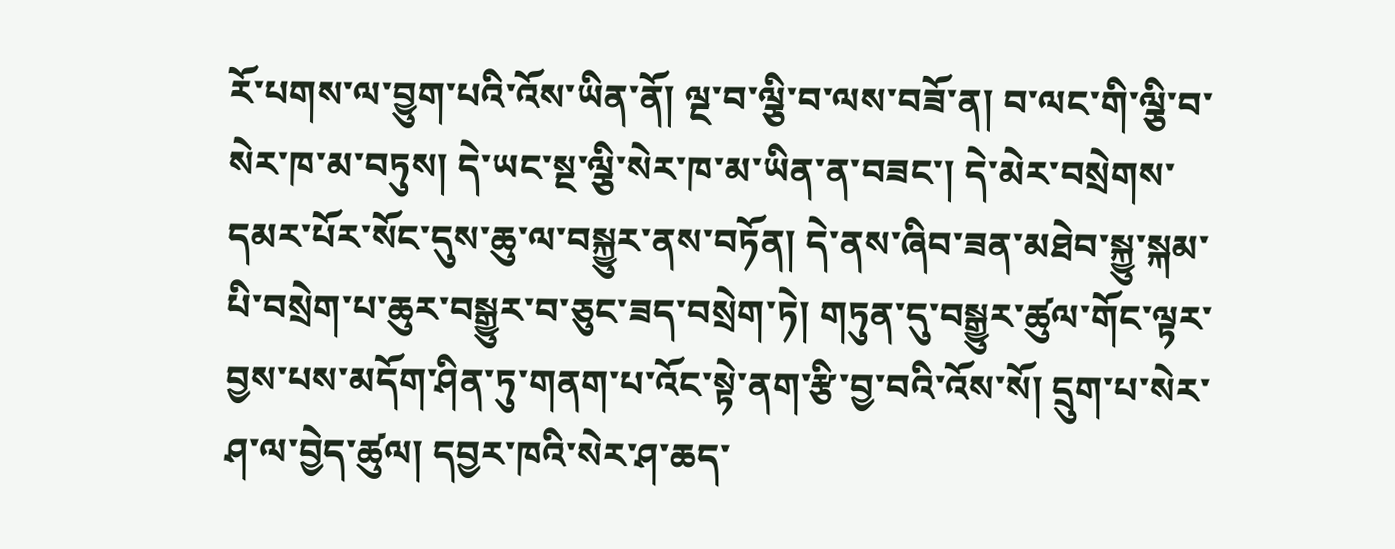རོ་པགས་ལ་བྱུག་པའི་འོས་ཡིན་ནོ། ལྔ་བ་ལྕི་བ་ལས་བཟོ་ན། བ་ལང་གི་ལྕི་བ་སེར་ཁ་མ་བཏུས། དེ་ཡང་སྔ་ལྕི་སེར་ཁ་མ་ཡིན་ན་བཟང་། དེ་མེར་བསྲེགས་དམར་པོར་སོང་དུས་ཆུ་ལ་བསྐྱུར་ནས་བཏོན། དེ་ནས་ཞིབ་ཟན་མཐེབ་སྐྱུ་སྐམ་པི་བསྲེག་པ་ཆུར་བསྒྱུར་བ་ཅུང་ཟད་བསྲེག་ཏེ། གཏུན་དུ་བསྒྱུར་ཚུལ་གོང་ལྟར་བྱས་པས་མདོག་ཤིན་ཏུ་གནག་པ་འོང་སྟེ་ནག་རྩི་བྱ་བའི་འོས་སོ། དྲུག་པ་སེར་ཤ་ལ་བྱེད་ཚུལ། དབྱར་ཁའི་སེར་ཤ་ཆད་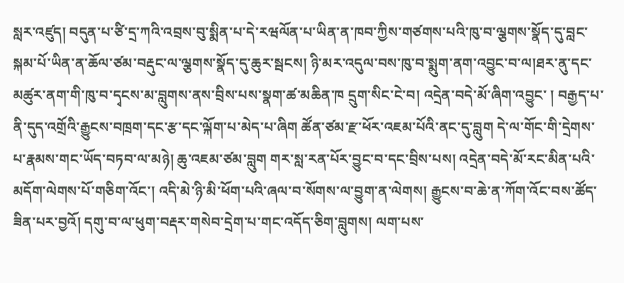སླར་འཛུད། བདུན་པ་ཙི་དྲ་ཀའི་འབྲས་བུ་སྨིན་པ་དེ་རཝལོན་པ་ཡིན་ན་ཁབ་ཀྱིས་གཙགས་པའི་ཁུ་བ་ལྕགས་སྣོད་དུ་བླང་སྐམ་པོ་ཡིན་ན་ཆོལ་ཙམ་བརྡུང་ལ་ལྕགས་སྣོད་དུ་ཆུར་སྦངས། ཉི་མར་འདུལ་བས་ཁུ་བ་སྨུག་ནག་འབྱུང་བ་ལ།ཐར་ནུ་དང་མཚུར་ནག་གི་ཁུ་བ་དྭངས་མ་བླུགས་ནས་བྲིས་པས་སྣག་ཚ་མཆིན་ཁ དྲུག་སིང་ངེ་བ། འདྲེན་བདེ་མོ་ཞིག་འབྱུང་ ། བརྒྱད་པ་ནི་དུད་འགྲོའི་རྒྱུངས་བཁྲག་དང་རྩ་དང་ལྐོག་པ་མེད་པ་ཞིག ཚོན་ཙམ་རྫ་ཕོར་འཇམ་པོའི་ནང་དུ་བླུག དེ་ལ་གོང་གི་དྲེགས་པ་རྣམས་གང་ཡོད་བཏབ་ལ་མཉེ། ཆུ་འཇམ་ཙམ་བླུག གར་སླ་རན་པོར་བྱུང་བ་དང་བྲིས་པས། འདྲེན་བདེ་མོ་རང་མིན་པའི་མདོག་ལེགས་པོ་གཅིག་འོང་། འདི་མེ་ཉི་མི་ཕོག་པའི་ཞལ་བ་སོགས་ལ་བྱུག་ན་ལེགས། རྒྱུངས་བ་ཆེ་ན་ཀོག་འོང་བས་ཚོད་ཟིན་པར་བྱའོ། དགུ་བ་ལ་ཕུག་བརྡར་གསེབ་དྲེག་པ་གང་འདོད་ཅིག་བླུགས། ལག་པས་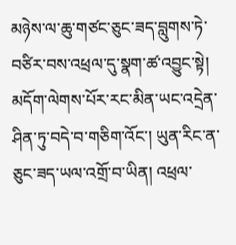མཉེས་ལ་ཆུ་གཙང་ཅུང་ཟད་བླུགས་ཏེ་བཙིར་བས་འཕྲལ་དུ་སྣག་ཚ་འབྱུང་སྟེ། མདོག་ལེགས་པོར་རང་མིན་ཡང་འདྲེན་ཤིན་ཏུ་བདེ་བ་གཅིག་འོང་། ཡུན་རིང་ན་ཅུང་ཟད་ཡལ་འགྲོ་བ་ཡིན། འཕྲལ་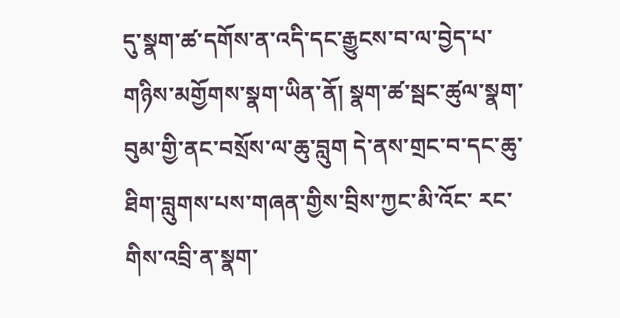དུ་སྣག་ཚ་དགོས་ན་འདི་དང་རྒྱུངས་བ་ལ་བྱེད་པ་གཉིས་མགྱོགས་སྣག་ཡིན་ནོ། སྣག་ཚ་སྦང་ཚུལ་སྣག་བུམ་གྱི་ནང་བསྲོས་ལ་ཆུ་བླུག དེ་ནས་གྲང་བ་དང་ཆུ་ཐིག་བླུགས་པས་གཞན་གྱིས་བྲིས་ཀྱང་མི་འོང་ རང་གིས་འབྲི་ན་སྣག་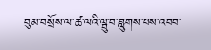བུམ་བསྲོས་ལ་ཚ་ལའི་ལྦུ་བ་བླུགས་པས་འབབ་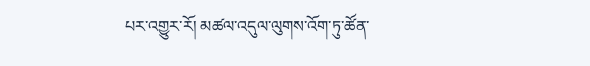པར་འགྱུར་རོ། མཚལ་འདུལ་ལུགས་འོག་ཏུ་ཚོན་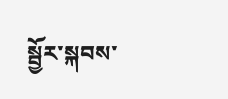སྦྱོར་སྐབས་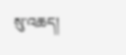སུ་འཆད།